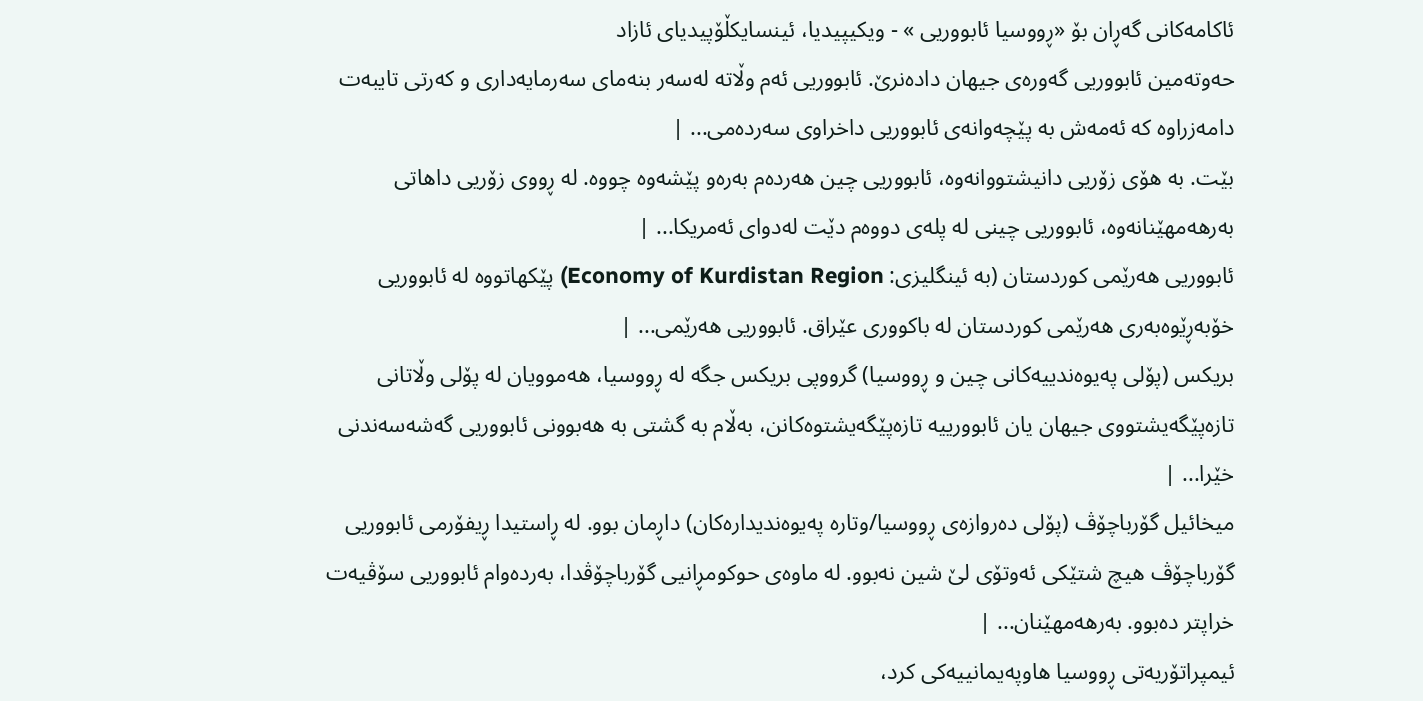ئاکامەکانی گەڕان بۆ «ڕووسیا ئابووریی » - ویکیپیدیا، ئینسایکڵۆپیدیای ئازاد
حەوتەمین ئابووریی گەورەی جیھان دادەنرێ. ئابووریی ئەم وڵاتە لەسەر بنەمای سەرمایەداری و کەرتی تایبەت دامەزراوە کە ئەمەش بە پێچەوانەی ئابووریی داخراوی سەردەمی... |
بێت. بە ھۆی زۆریی دانیشتووانەوە، ئابووریی چین ھەردەم بەرەو پێشەوە چووە. لە ڕووی زۆریی داھاتی بەرھەمھێنانەوە، ئابووریی چینی لە پلەی دووەم دێت لەدوای ئەمریکا... |
ئابووریی ھەرێمی کوردستان (بە ئینگلیزی: Economy of Kurdistan Region) پێکھاتووە لە ئابووریی خۆبەڕێوەبەری ھەرێمی کوردستان لە باکووری عێراق. ئابووریی ھەرێمی... |
بریکس (پۆلی پەیوەندییەکانی چین و ڕووسیا) گرووپی بریکس جگە لە ڕووسیا، ھەموویان لە پۆلی وڵاتانی تازەپێگەیشتووی جیھان یان ئابوورییە تازەپێگەیشتوەکانن، بەڵام بە گشتی بە ھەبوونی ئابووریی گەشەسەندنی خێرا... |
میخائیل گۆرباچۆڤ (پۆلی دەروازەی ڕووسیا/وتارە پەیوەندیدارەکان) داڕمان بوو. لە ڕاستیدا ڕیفۆرمی ئابووریی گۆرباچۆڤ ھیچ شتێکی ئەوتۆی لێ شین نەبوو. لە ماوەی حوکومڕانیی گۆرباچۆڤدا، بەردەوام ئابووریی سۆڤیەت خراپتر دەبوو. بەرھەمھێنان... |
ئیمپراتۆریەتی ڕووسیا هاوپەیمانییەکی کرد،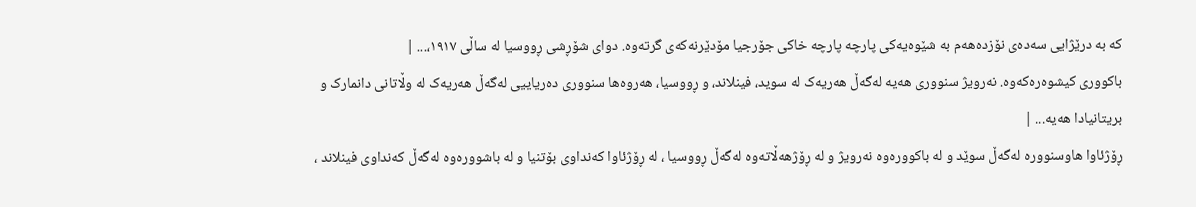کە بە درێژایی سەدەی نۆزدەهەم بە شێوەیەکی پارچە پارچە خاکی جۆرجیا مۆدێرنەکەی گرتەوە. دوای شۆڕشی ڕووسیا لە ساڵی ١٩١٧،... |
باکووری کیشوەرەکەوە. نەرویژ سنووری ھەیە لەگەڵ ھەریەک لە سوید، فینلاند، و ڕووسیا، ھەروەھا سنووری دەریاییی لەگەڵ ھەریەک لە وڵاتانی دانمارک و بریتانیادا ھەیە... |
ڕۆژئاوا هاوسنوورە لەگەڵ سوێد و لە باکوورەوە نەرویژ و لە ڕۆژهەڵاتەوە لەگەڵ ڕووسیا ، لە ڕۆژئاوا کەنداوی بۆتنیا و لە باشوورەوە لەگەڵ کەنداوی فینلاند ،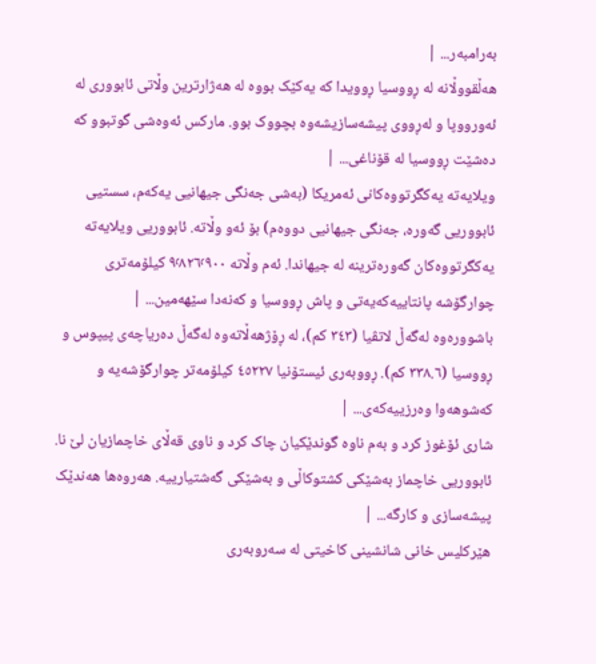بەرامبەر... |
ھەڵقووڵانە لە ڕووسیا ڕوویدا کە یەکێک بووە لە ھەژارترین وڵاتی ئابووری لە ئەورووپا و لەڕووی پیشەسازیشەوە بچووک بوو. مارکس ئەوەشی گوتبوو کە دەشێت ڕووسیا لە قۆناغی... |
ویلایەتە یەکگرتووەکانی ئەمریکا (بەشی جەنگی جیھانیی یەکەم، سستیی ئابووریی گەورە، جەنگی جیھانیی دووەم) بۆ ئەو وڵاتە. ئابووریی ویلایەتە یەکگرتووەکان گەورەترینە لە جیھاندا. ئەم وڵاتە ٩٬٨٢٦٬٩٠٠ کیلۆمەتری چوارگۆشە پانتاییەکەیەتی و پاش ڕووسیا و کەنەدا سێھەمین... |
باشوورەوە لەگەڵ لاتڤیا (٣٤٣ کم)، لە ڕۆژھەڵاتەوە لەگەڵ دەریاچەی پیپوس و ڕووسیا (٣٣٨.٦ کم). ڕووبەری ئیستۆنیا ٤٥٢٢٧ کیلۆمەتر چوارگۆشەیە و کەشوھەوا وەرزییەکەی... |
شاری ئۆغوز کرد و بەم ناوە گوندێکیان چاک کرد و ناوی قەڵای خاچمازیان لێ نا. ئابووریی خاچماز بەشێکی کشتوکاڵی و بەشێکی گەشتیارییە. هەروەها هەندێک پیشەسازی و کارگە... |
هێرکلیس خانی شانشینی کاخیتی لە سەروبەری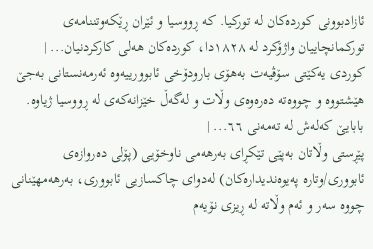ئازادبوونی کوردەکان لە تورکیا. کە ڕووسیا و ئێران ڕێکەوتننامەی تورکمانچاییان واژۆکرد لە ١٨٢٨دا، کوردەکان هەلی کارکردنیان... |
کوردی یەکێتی سۆڤیەت بەھۆی بارودۆخی ئابوورییەوە ئەرمەنستانی بەجێ ھێشتووە و چووەتە دەرەوەی وڵات و لەگەڵ خێزانەکەی لە ڕووسیا ژیاوە. بابایێ کەلەش لە تەمەنی ٦٦... |
پێڕستی وڵاتان بەپێی تێکڕای بەرھەمی ناوخۆیی (پۆلی دەروازەی ئابووری/وتارە پەیوەندیدارەکان) لەدوای چاکسازیی ئابووری، بەرھەمھێنانی چووە سەر و ئەم وڵاتە لە ڕیزی نۆیەم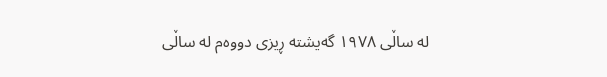لە ساڵی ١٩٧٨ گەیشتە ڕیزی دووەم لە ساڵی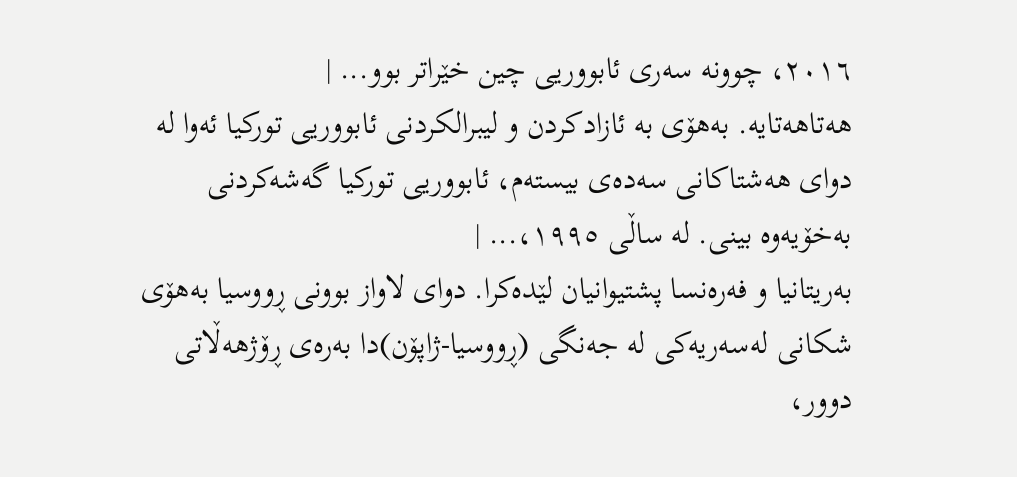٢٠١٦، چوونە سەری ئابووریی چین خێراتر بوو... |
ھەتاھەتایە. بەھۆی بە ئازادکردن و لیبرالکردنی ئابووریی تورکیا ئەوا لە دوای ھەشتاکانی سەدەی بیستەم، ئابووریی تورکیا گەشەکردنی بەخۆیەوە بینی. لە ساڵی ١٩٩٥،... |
بەریتانیا و فەرەنسا پشتیوانیان لێدەکرا. دوای لاواز بوونی ڕووسیا بەھۆی شکانی لەسەریەکی لە جەنگی (ڕووسیا-ژاپۆن)دا بەرەی ڕۆژھەڵاتی دوور،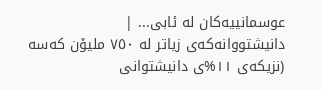عوسمانییەکان لە ئابی... |
دانیشتووانەکەی زیاتر لە ٧٥٠ ملیۆن کەسە (نزیکەی ١١%ی دانیشتوانی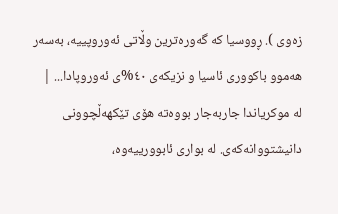زەوی ). ڕووسیا کە گەورەترین وڵاتی ئەوروپییە، بەسەر هەموو باکووری ئاسیا و نزیکەی ٤٠%ی ئەوروپادا... |
لە موکریاندا جاربەجار بووەتە ھۆی تێکھەڵچوونی دانیشتووانەکەی. لە بواری ئابوورییەوە،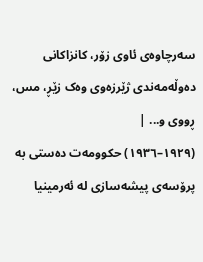سەرچاوەی ئاوی زۆر، کانزاکانی دەوڵەمەندی ژێرزەوی وەک زێڕ، مس، ڕووی و... |
(١٩٢٩–١٩٣٦) حکوومەت دەستی بە پرۆسەی پیشەسازی لە ئەرمینیا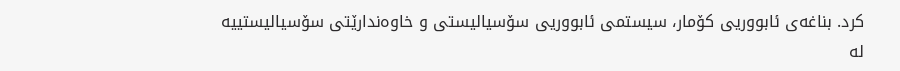کرد. بناغەی ئابووریی کۆمار، سیستمی ئابووریی سۆسیالیستی و خاوەندارێتی سۆسیالیستییە لە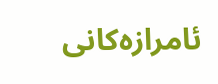ئامرازەکانی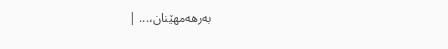بەرھەمھێنان،... |